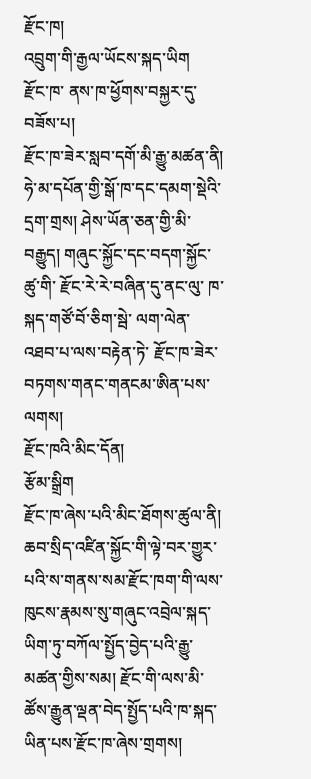རྫོང་ཁ།
འབྲུག་གི་རྒྱལ་ཡོངས་སྐད་ཡིག
རྫོང་ཁ་ ནས་ཁ་ཕྱོགས་བསྐྱར་དུ་བཟོས་པ།
རྫོང་ཁ་ཟེར་སླབ་དགོ་མི་རྒྱུ་མཚན་ནི། ཧེ་མ་དཔོན་གྱི་སྒོ་ཁ་དང་དམག་སྡེའི་དྲག་གྲས། ཤེས་ཡོན་ཅན་གྱི་མི་བརྒྱུད། གཞུང་སྐྱོང་དང་བདག་སྐྱོང་ཚུ་གི་ རྫོང་རེ་རེ་བཞིན་དུ་ནང་ལུ་ ཁ་སྐད་གཙོ་བོ་ཅིག་སྦེ་ ལག་ལེན་འཐབ་པ་ལས་བརྟེན་ཏེ་ རྫོང་ཁ་ཟེར་བཏགས་གནང་གནངམ་ཨིན་པས་ལགས།
རྫོང་ཁའི་མིང་དོན།
རྩོམ་སྒྲིག
རྫོང་ཁ་ཞེས་པའི་མིང་ཐོགས་ཚུལ་ནི། ཆབ་སྲིད་འཛིན་སྐྱོང་གི་ལྟེ་བར་གྱུར་པའི་ས་གནས་སམ་རྫོང་ཁག་གི་ལས་ཁུངས་རྣམས་སུ་གཞུང་འབྲེལ་སྐད་ཡིག་ཏུ་བཀོལ་སྤྱོད་བྱེད་པའི་རྒྱུ་མཚན་གྱིས་སམ། རྫོང་གི་ལས་མི་ཚོས་རྒྱུན་ལྡན་བེད་སྤྱོད་པའི་ཁ་སྐད་ཡིན་པས་རྫོང་ཁ་ཞེས་གྲགས།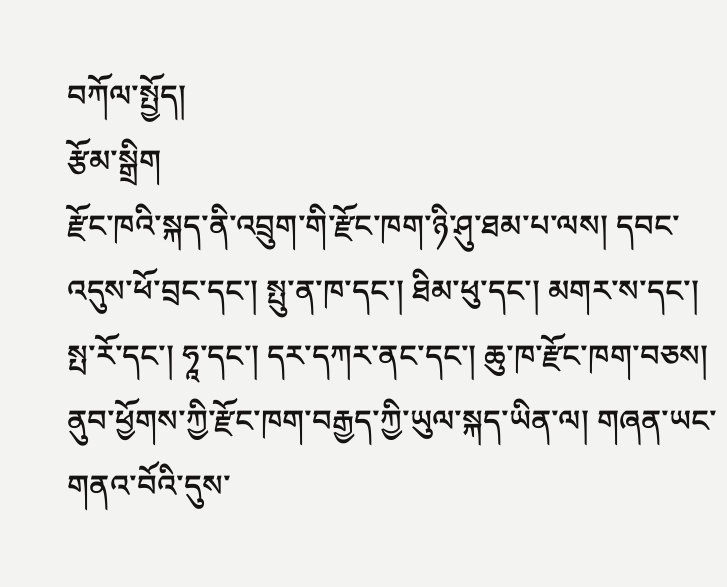བཀོལ་སྤྱོད།
རྩོམ་སྒྲིག
རྫོང་ཁའི་སྐད་ནི་འབྲུག་གི་རྫོང་ཁག་ཉི་ཤུ་ཐམ་པ་ལས། དབང་འདུས་ཕོ་བྲང་དང་། སྤུ་ན་ཁ་དང་། ཐིམ་ཕུ་དང་། མགར་ས་དང་། སྤ་རོ་དང་། ཧཱ་དང་། དར་དཀར་ནང་དང་། ཆུ་ཁ་རྫོང་ཁག་བཅས། ནུབ་ཕྱོགས་ཀྱི་རྫོང་ཁག་བརྒྱད་ཀྱི་ཡུལ་སྐད་ཡིན་ལ། གཞན་ཡང་གནའ་བོའི་དུས་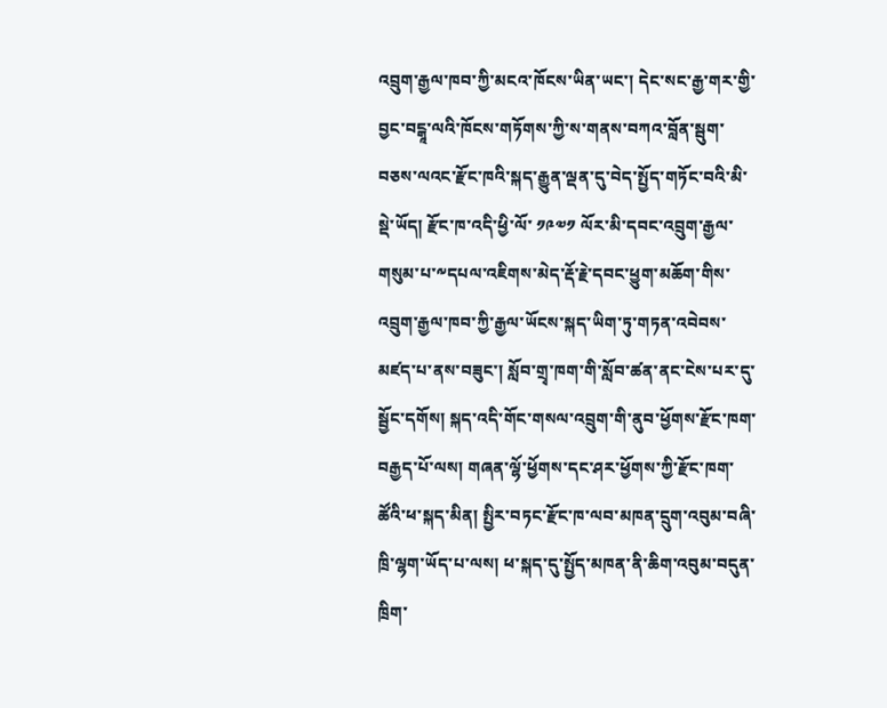འབྲུག་རྒྱལ་ཁབ་ཀྱི་མངའ་ཁོངས་ཡིན་ཡང་། དེང་སང་རྒྱ་གར་གྱི་བྱང་བངྒཱ་ལའི་ཁོངས་གཏོགས་ཀྱི་ས་གནས་བཀའ་བློན་སྦུག་བཅས་ལའང་རྫོང་ཁའི་སྐད་རྒྱུན་ལྡན་དུ་བེད་སྤྱོད་གཏོང་བའི་མི་སྡེ་ཡོད། རྫོང་ཁ་འདི་ཕྱི་ལོ་ ༡༩༧༡ ལོར་མི་དབང་འབྲུག་རྒྱལ་གསུམ་པ་༸དཔལ་འཇིགས་མེད་རྡོ་རྗེ་དབང་ཕྱུག་མཆོག་གིས་འབྲུག་རྒྱལ་ཁབ་ཀྱི་རྒྱལ་ཡོངས་སྐད་ཡིག་ཏུ་གཏན་འབེབས་མཛད་པ་ནས་བཟུང་། སློབ་གྲྭ་ཁག་གི་སློབ་ཚན་ནང་ངེས་པར་དུ་སྦྱོང་དགོས། སྐད་འདི་གོང་གསལ་འབྲུག་གི་ནུབ་ཕྱོགས་རྫོང་ཁག་བརྒྱད་པོ་ལས། གཞན་ལྷོ་ཕྱོགས་དང་ཤར་ཕྱོགས་ཀྱི་རྫོང་ཁག་ཚོའི་ཕ་སྐད་མིན། སྤྱིར་བཏང་རྫོང་ཁ་ལབ་མཁན་དྲུག་འབུམ་བཞི་ཁྲི་ལྷག་ཡོད་པ་ལས། ཕ་སྐད་དུ་སྤྱོད་མཁན་ནི་ཆིག་འབུམ་བདུན་ཁྲིག་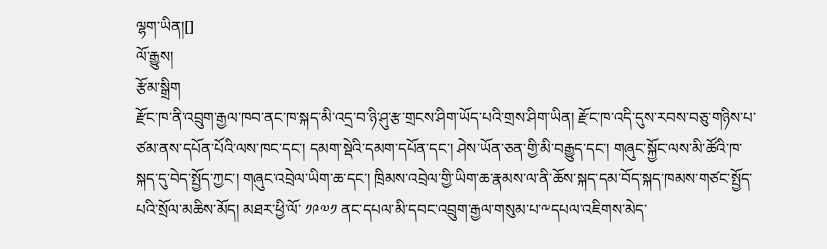ལྷག་ཡིན།[]
ལོ་རྒྱུས།
རྩོམ་སྒྲིག
རྫོང་ཁ་ནི་འབྲུག་རྒྱལ་ཁབ་ནང་ཁ་སྐད་མི་འདྲ་བ་ཉི་ཤུ་རྩ་གྲངས་ཤིག་ཡོད་པའི་གྲས་ཤིག་ཡིན། རྫོང་ཁ་འདི་དུས་རབས་བཅུ་གཉིས་པ་ཙམ་ནས་དཔོན་པོའི་ལས་ཁང་དང་། དམག་སྡེའི་དམག་དཔོན་དང་། ཤེས་ཡོན་ཅན་གྱི་མི་བརྒྱུད་དང་། གཞུང་སྐྱོང་ལས་མི་ཚོའི་ཁ་སྐད་དུ་བེད་སྤྱོད་ཀྱང་། གཞུང་འབྲེལ་ཡིག་ཆ་དང་། ཁྲིམས་འབྲེལ་གྱི་ཡིག་ཆ་རྣམས་ལ་ནི་ཆོས་སྐད་དམ་བོད་སྐད་ཁམས་གཙང་སྤྱོད་པའི་སྲོལ་མཆིས་མོད། མཐར་ཕྱི་ལོ་ ༡༩༧༡ ནང་དཔལ་མི་དབང་འབྲུག་རྒྱལ་གསུམ་པ་༸དཔལ་འཇིགས་མེད་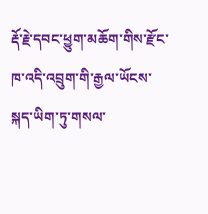རྡོ་རྗེ་དབང་ཕྱུག་མཆོག་གིས་རྫོང་ཁ་འདི་འབྲུག་གི་རྒྱལ་ཡོངས་སྐད་ཡིག་ཏུ་གསལ་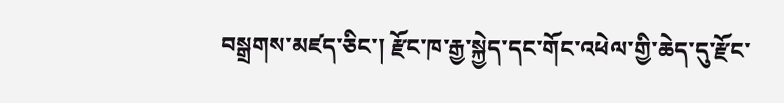བསྒྲགས་མཛད་ཅིང་། རྫོང་ཁ་རྒྱ་སྐྱེད་དང་གོང་འཕེལ་གྱི་ཆེད་དུ་རྫོང་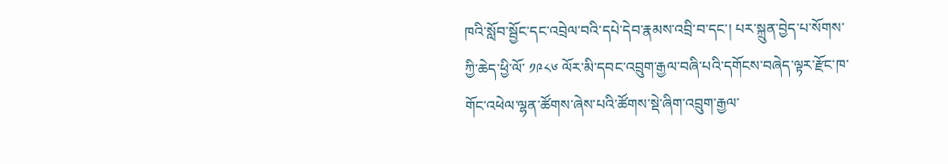ཁའི་སློབ་སྦྱོང་དང་འབྲེལ་བའི་དཔེ་དེབ་རྣམས་འབྲི་བ་དང་། པར་སྐྲུན་བྱེད་པ་སོགས་ཀྱི་ཆེད་ཕྱི་ལོ་ ༡༩༨༦ ལོར་མི་དབང་འབྲུག་རྒྱལ་བཞི་པའི་དགོངས་བཞེད་ལྟར་རྫོང་ཁ་གོང་འཕེལ་ལྷན་ཚོགས་ཞེས་པའི་ཚོགས་སྡེ་ཞིག་འབྲུག་རྒྱལ་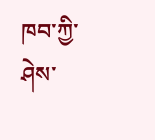ཁབ་ཀྱི་ཤེས་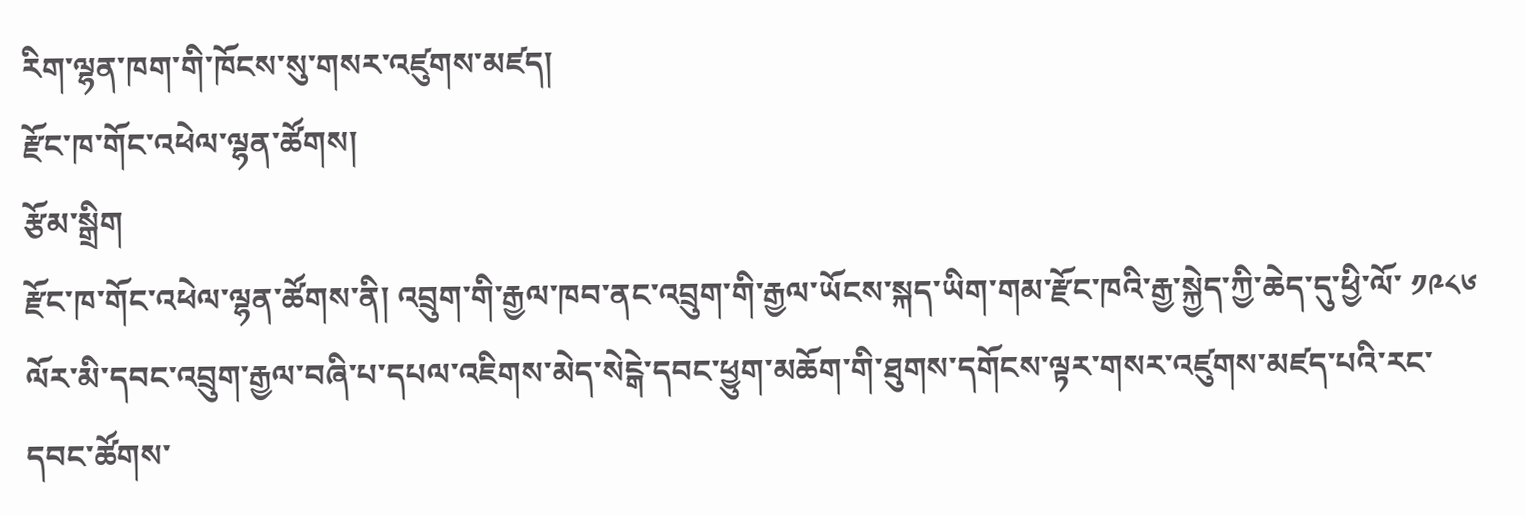རིག་ལྷན་ཁག་གི་ཁོངས་སུ་གསར་འཛུགས་མཛད།
རྫོང་ཁ་གོང་འཕེལ་ལྷན་ཚོགས།
རྩོམ་སྒྲིག
རྫོང་ཁ་གོང་འཕེལ་ལྷན་ཚོགས་ནི། འབྲུག་གི་རྒྱལ་ཁབ་ནང་འབྲུག་གི་རྒྱལ་ཡོངས་སྐད་ཡིག་གམ་རྫོང་ཁའི་རྒྱ་སྐྱེད་ཀྱི་ཆེད་དུ་ཕྱི་ལོ་ ༡༩༨༦ ལོར་མི་དབང་འབྲུག་རྒྱལ་བཞི་པ་དཔལ་འཇིགས་མེད་སེངྒེ་དབང་ཕྱུག་མཆོག་གི་ཐུགས་དགོངས་ལྟར་གསར་འཛུགས་མཛད་པའི་རང་དབང་ཚོགས་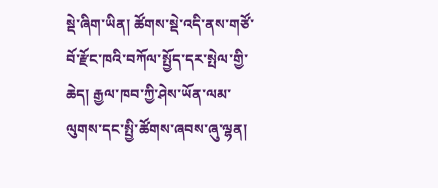སྡེ་ཞིག་ཡིན། ཚོགས་སྡེ་འདི་ནས་གཙོ་བོ་རྫོང་ཁའི་བཀོལ་སྤྱོད་དར་སྤེལ་གྱི་ཆེད། རྒྱལ་ཁབ་ཀྱི་ཤེས་ཡོན་ལམ་ལུགས་དང་སྤྱི་ཚོགས་ཞབས་ཞུ་ལྷན།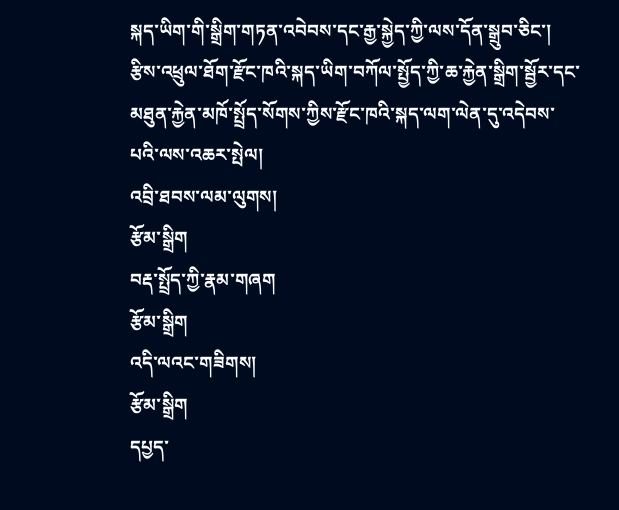སྐད་ཡིག་གི་སྒྲིག་གཏན་འབེབས་དང་རྒྱ་སྐྱེད་ཀྱི་ལས་དོན་སྒྲུབ་ཅིང་། རྩིས་འཕྲུལ་ཐོག་རྫོང་ཁའི་སྐད་ཡིག་བཀོལ་སྤྱོད་ཀྱི་ཆ་རྐྱེན་སྒྲིག་སྦྱོར་དང་མཐུན་རྐྱེན་མཁོ་སྤྲོད་སོགས་ཀྱིས་རྫོང་ཁའི་སྐད་ལག་ལེན་དུ་འདེབས་པའི་ལས་འཆར་སྤེལ།
འབྲི་ཐབས་ལམ་ལུགས།
རྩོམ་སྒྲིག
བརྡ་སྤྲོད་ཀྱི་རྣམ་གཞག
རྩོམ་སྒྲིག
འདི་ལའང་གཟིགས།
རྩོམ་སྒྲིག
དཔྱད་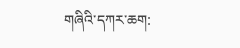གཞིའི་དཀར་ཆག: